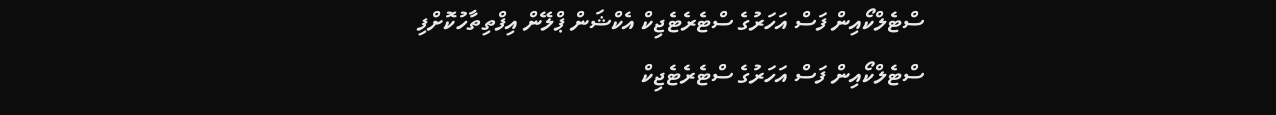ސްޓެލްކޯއިން ފަސް އަހަރުގެ ސްޓެރެޓެޖިކް އެކްޝަން ޕްލޭން އިފްތިތާހުކޮށްފި
ސްޓެލްކޯއިން ފަސް އަހަރުގެ ސްޓެރެޓެޖިކް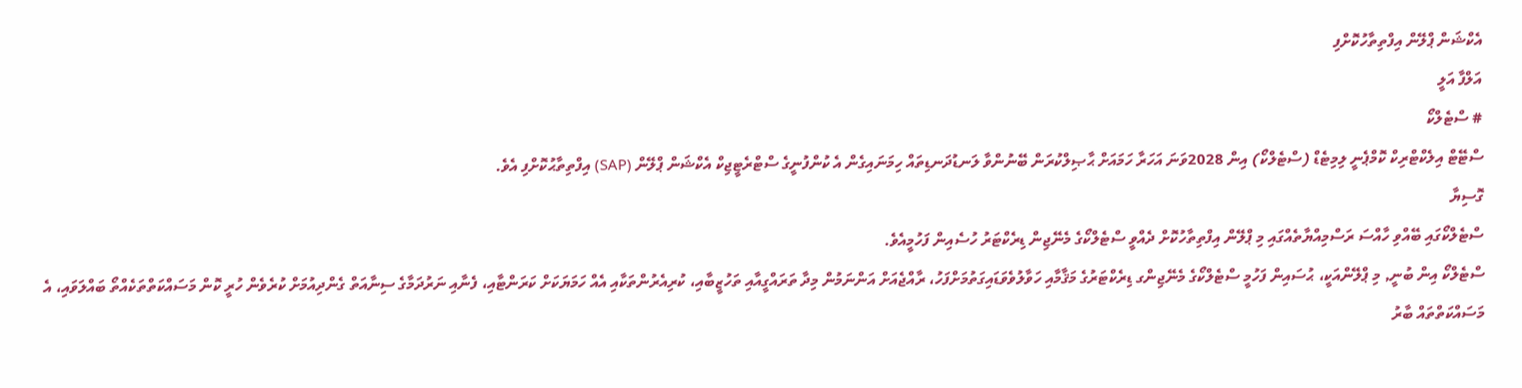އެކްޝަން ޕްލޭން އިފްތިތާހުކޮށްފި
އަލްފާ އަލީ
# ސްޓެލްކޯ
ސްޓޭޓް އިލެކްޓްރިކް ކޮމްޕެނީ ލިމިޓެޑް (ސްޓެލްކޯ) އިން 2028ވަނަ އަހަރާ ހަމައަށް ޙާޞިލްކުރަން ބޭނުންވާ ލަނޑުދަނޑިތައް ހިމަނައިގެން އެ ކުންފުނީގެ ސްޓްރެޓީޖިކް އެކްޝަން ޕްލޭން (SAP) އިފްތިތާޙުކޮށްފި އެވެ.
ގޮސިޔާ
ސްޓެލްކޯގައި ބޭއްވި ހާއްސަ ރަސްމިއްޔާތެއްގައި މި ޕްލޭން އިފްތިތާހުކޮށް ދެއްވީ ސްޓެލްކޯގެ މެނޭޖިން ޑިރެކްޓަރު ހުސެއިން ފަހުމީއެވެ.
ސްޓެލްކޯ އިން ބުނީ, މި ޕްލޭންއަކީ، ޙުސައިން ފަހުމީ ސްޓެލްކޯގެ މެނޭޖިންގ ޑިރެކްޓަރުގެ މަޤާމާއި ހަވާލުވެވަޑައިގަތުމަށްފަހު، ރާއްޖެއަށް އަންނަމުން މިދާ ތަރައްގީއާއި ތަހުޒީބާއި، ކުރިއެރުންތަކާއި އެއް ހަމަޔަކަށް ކަރަންޓާއި، ފެނާއި ނަރުދަމާގެ ސިނާއަތް ގެންދިއުމަށް ކުރެވެން ހުރީ ކޮން މަސައްކަތްތަކެއްތޯ ބައްލަވައި، އެ މަސައްކަތްތައް ބާރު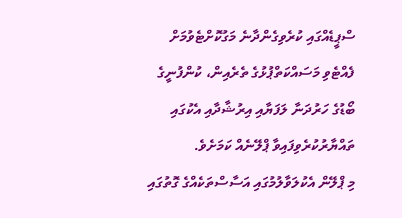ސްޕީޑެއްގައި ކުރެވިގެންދާނެ މަގުކޮށްޓެވުމަށް ފެއްޓެވި މަސައްކަތްޕުޅުގެ ތެރެއިން، ކުންފުނީގެ ބޯޑުގެ ހަރުދަނާ ލަފަޔާއި އިރުޝާދާއި އެކުގައި ތައްޔާރުކުރެވިފައިވާ ޕްލޭނެއް ކަމަށެވެ.
މި ޕްލޭން އެކުލަވާލުމުގައި އަސާސްތަކެއްގެ ގޮތުގައި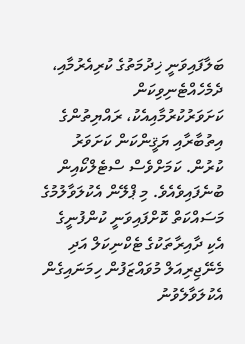ބަލާފައިވަނީ ޚިދުމަތުގެ ކުރިއެރުމާއި، ދެމެހެއްޓެނިވިކަން ކަށަވަރުކުރުމާއިއެކު، ރައްޔިތުންގެ އިތުބާރާއި ޔަޤީންކަން ކަށަވަރު ކުރުން. ކަމަށްވެސް ސްޓެލްކޯއިން ބުނެފައިވެއެވެ. މި ޕްލޭން އެކުލަވާލުމުގެ މަސައްކަތް ކޮށްފައިވަނީ ކުންފުނީގެ އެކި ދާއިރާތަކުގެ ޓެކްނިކަލް އަދި މެނޭޖިރިއަލް މުވައްޒަފުން ހިމަނައިގެން އެކުލަވާލެވުނު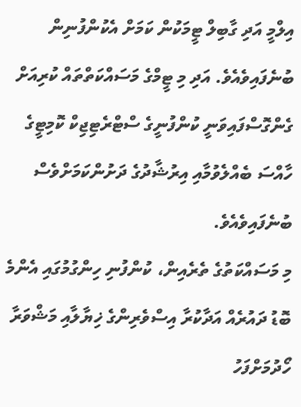އިލްމީ އަދި ގާބިލް ޓީމަކުން ކަމަށް އެކުންފުނިން ބުނެފައިވެއެވެ. އަދި މި ޓީމްގެ މަސައްކަތްތައް ކުރިއަށް ގެންގޮސްފައިވަނީ ކުންފުނީގެ ސްޓްރެޓިޖިކް ކޮމިޓީގެ ހާއްސަ ބެއްލެވުމާއި އިރުޝާދުގެ ދަށުންކަމަށްވެސް ބުނެފައިވެއެވެ.
މި މަސައްކަތުގެ ތެރެއިން، ކުންފުނި ހިންގުމުގައި އެންމެ ބޮޑު ދައުރެއް އަދާކުރާ އިސްވެރިންގެ ޚިޔާލާއި މަޝްވަރާ ހޯދުމަށްފަހު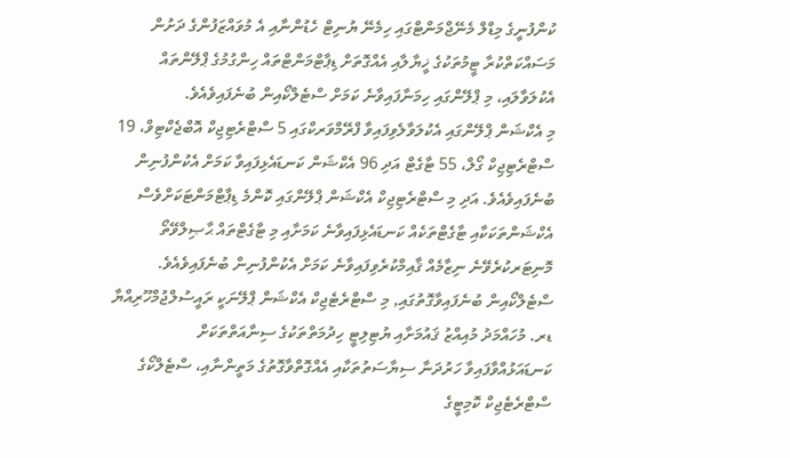ކުންފުނީގެ މިޑްލް މެނޭޖްމަންޓްގައި ހިމެނޭ ޔުނިޓް ހެޑުންނާއި އެ މުވައްޒަފުންގެ ދަށުން މަސައްކަތްކުރާ ޓީމުތަކުގެ ޚީޔާލާއި އެއްގޮތަށް ޑިޕާޓްމަންޓްތައް ހިންގުމުގެ ޕްލޭންތައް އެކުލަވާލައި، މި ޕްލޭންގައި ހިމަނާފައިވާނެ ކަމަށް ސްޓެލްކޯއިން ބުނެފައިވެއެވެ.
މި އެކްޝަން ޕްލޭންގައި އެކުލަވާލެވިފައިވާ ފްރޭމްވަރކްގައި 5 ސްޓްރެޓިޖިކް އޮބްޖެކްޓިވް، 19 ސްޓްރެޓިޖިކް ގޯލް، 55 ޓާގެޓް އަދި 96 އެކްޝަން ކަނޑައެޅިފައިވާ ކަމަށް އެކުންފުނިން ބުނެފައިވެއެވެ. އަދި މި ސްޓްރެޓިޖިކް އެކްޝަން ޕްލޭންގައި ކޮންމެ ޑިޕާޓްމަންޓަކަށްވެސް އެކްޝަންތަކަކާއި ޓާގެޓްތަކެއް ކަނޑައެޅިފައިވާނެ ކަމަށާއި މި ޓާގެޓްތައް ޙާޞިލްވޭތޯ މޮނިޓަރކުރެވޭނެ ނިޒާމެއް ޤާއިމްކުރެވިފައިވާނެ ކަމަށް އެކުންފުނިން ބުނެފައިވެއެވެ.
ސްޓެލްކޯއިން ބުނެފައިވާގޮތުގައި, މި ސްޓްރެޓެޖިކް އެކްޝަން ޕްލޭނަކީ ރައީސުލްޖުމްހޫރިއްޔާ ޑރ. މުހައްމަދު މުއިއްޒު ޤައުމަށާއި ޔުޓިލިޓީ ހިދުމަތްތަކުގެ ސިނާއަތްތަކަށް ކަނޑައަޅުއްވާފައިވާ ހަރުދަނާ ސިޔާސަތުތަކާއި އެއްގޮތްވާގޮތުގެ މަތީންނާއި، ސްޓެލްކޯގެ ސްޓްރެޓެޖިކް ކޮމިޓީގެ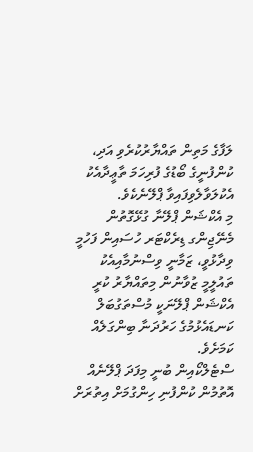ލަފާގެ މަތިން ތައްޔާރުކުރެވި އަދި، ކުންފުނީގެ ބޯޑުގެ ފުރިހަމަ ތާޢީދާއެކު އެކުލަވާލެވިފައިވާ ޕްލޭނެކެވެ.
މި އެކްޝަން ޕްލޭނާ ގުޅޭގޮތުން މެނޭޖިންގ ޑިރެކްޓަރ ހުސައިން ފަހުމީ ވިދާޅުވީ، ޒަމާނީ ވިސްނުމާއިއެކު ތައުލީމީ ޒުވާނުން މިތައްޔާރު ކުރީ އެކްޝަން ޕްލޭނަކީ މުސްތަގުބަލް ކަނޑައެޅުމުގެ ހަރުދަނާ ބިންގަލެއް ކަމަށެވެ.
ސްޓެލްކޯއިން ބުނީ މިފަދަ ޕްލޭނެއް އޮތުމުން ކުންފުނި ހިންގުމަށް އިތުރަށް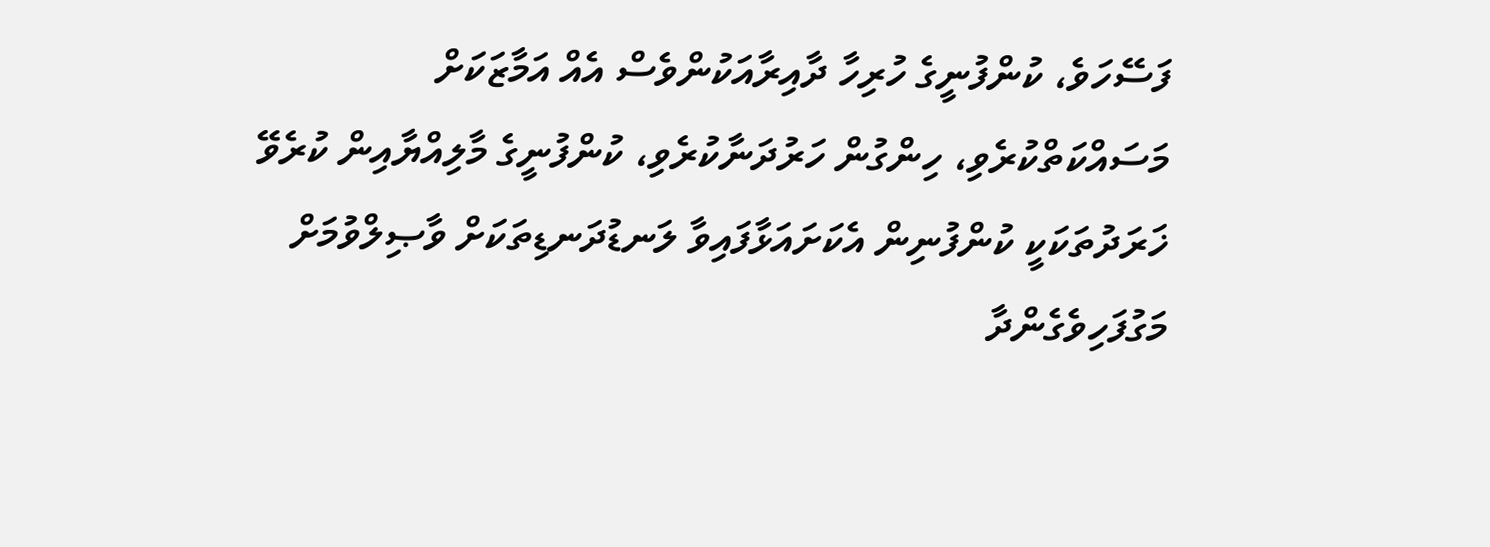ފަސޭހަވެ، ކުންފުނީގެ ހުރިހާ ދާއިރާއަކުންވެސް އެއް އަމާޒަކަށް މަސައްކަތްކުރެވި، ހިންގުން ހަރުދަނާކުރެވި، ކުންފުނީގެ މާލިއްޔާއިން ކުރެވޭ ޚަރަދުތަކަކީ ކުންފުނިން އެކަށައަޅާފައިވާ ލަނޑުދަނޑިތަކަށް ވާޞިލްވުމަށް މަގުފަހިވެގެންދާ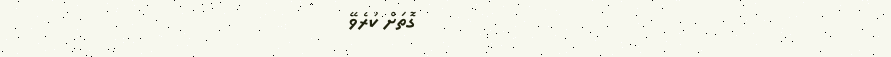ގޮތަށް ކުރެވޭ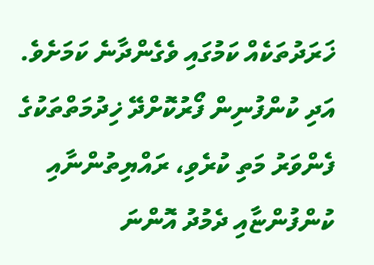ޚަރަދުތަކެއް ކަމުގައި ވެގެންދާނެ ކަމަށެވެ. އަދި ކުންފުނިން ފޯރުކޮށްދޭ ޚިދުމަތްތަކުގެ ފެންވަރު މަތި ކުރެވި، ރައްޔިތުންނާއި ކުންފުންޏާއި ދެމުދު އޮންނަ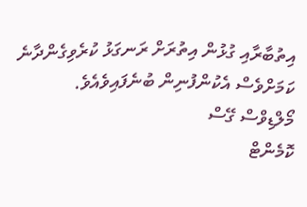އިތުބާރާއި ގުޅުން އިތުރަށް ރަނގަޅު ކުރެވިގެންދާނެ ކަމަށްވެސް އެކުންފުނިން ބުނެފައިވެއެވެ.
މޯލްޑިވްސް ގޭސް
ކޮމެންޓް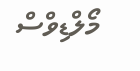މޯލްޑިވްސް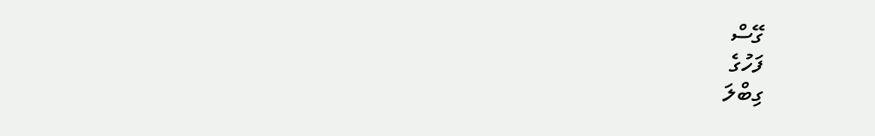ގޭސް
ފަހުގެ
ގިބްލަ